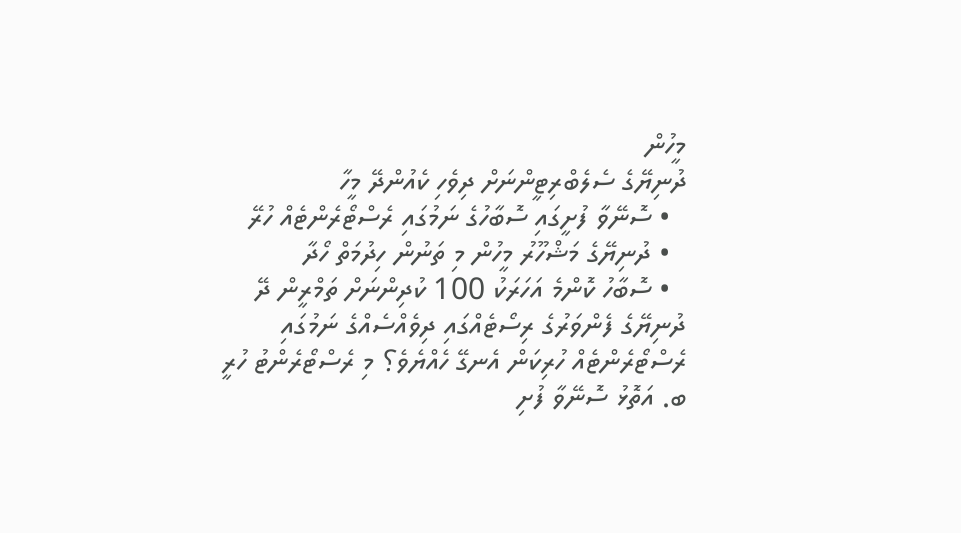މީހުން
ދުނިޔޭގެ ސެލެބްރިޓީންނަށް ދިވެހި ކެއުންދޭ މީހާ
  • ސޮނޭވާ ފުށީގައި ސޮބާހުގެ ނަމުގައި ރެސްޓޯރެންޓެއް ހުރޭ
  • ދުނިޔޭގެ މަޝްހޫރު މީހުން މި ތަނުން ހިދުމަތް ހޯދާ
  • ސޮބާހު ކޮންމެ އަހަރަކު 100 ކުދިންނަށް ތަމްރީން ދޭ
ދުނިޔޭގެ ފެންވަރުގެ ރިސޯޓެއްގައި ދިވެއްސެއްގެ ނަމުގައި ރެސްޓޯރެންޓެއް ހުރިކަން އެނގޭ ހެއްޔެވެ؟ މި ރެސްޓޯރެންޓު ހުރީ ބ. އަތޮޅު ސޮނޭވާ ފުށި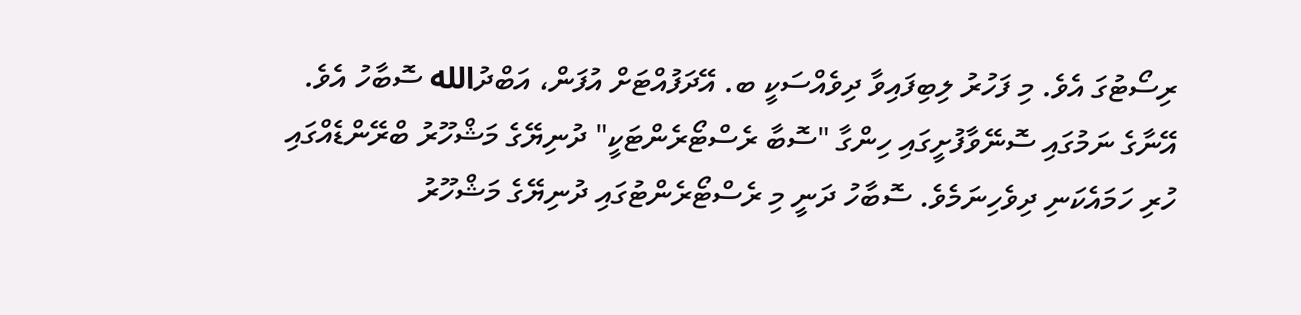ރިސޯޓުގަ އެވެ. މި ފަހުރު ލިބިފައިވާ ދިވެއްސަކީ ބ. އޭދަފުއްޓަށް އުފަން، އަބްދުالله ސޮބާހު އެވެ. އޭނާގެ ނަމުގައި ސޮނޭވާފުށީގައި ހިންގާ "ސޮބާ ރެސްޓޯރެންޓަކީ" ދުނިޔޭގެ މަޝްހޫރު ބްރޭންޑެއްގައި ހުރި ހަމައެކަނި ދިވެހިނަމެވެ. ސޮބާހު ދަނީ މި ރެސްޓޯރެންޓުގައި ދުނިޔޭގެ މަޝްހޫރު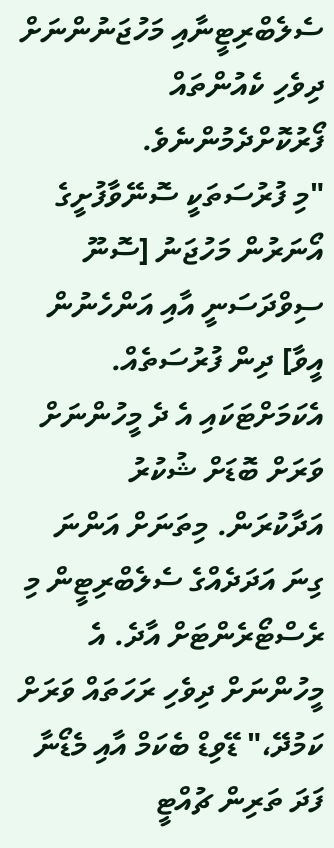ސެލެބްރިޓީނާއި މަހުޖަނުންނަށް ދިވެހި ކެއުންތައް ފޯރުކޮށްދެމުންނެވެ.
"މި ފުރުސަތަކީ ސޮނޭވާފުށީގެ އޯނަރުން މަހުޖަނު [ސޮނޫ ސިވްދަސަނީ އާއި އަންހެނުން އީވާ] ދިން ފުރުސަތެއް. އެކަމަށްޓަކައި އެ ދެ މީހުންނަށް ވަރަށް ބޮޑަށް ޝުކުރު އަދާކުރަން. މިތަނަށް އަންނަ ގިނަ އަދަދެއްގެ ސެލެބްރިޓީން މި ރެސްޓޯރެންޓަށް އާދެ. އެ މީހުންނަށް ދިވެހި ރަހަތައް ވަރަށް ކަމުދޭ،" ޑޭވިޑް ބެކަމް އާއި މެޑޯނާ ފަދަ ތަރިން ޗުއްޓީ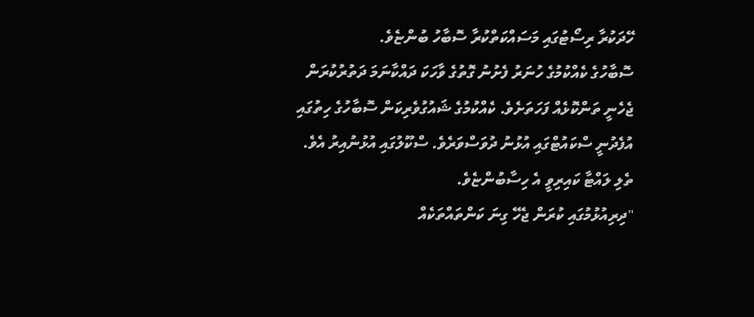ހޭދަކުރާ ރިސޯޓުގައި މަސައްކަތްކުރާ ސޮބާހު ބުންޏެވެ.
ސޮބާހުގެ ކެއްކުމުގެ ހުނަރު ފެށުނު ގޮތުގެ ވާހަކަ ދައްކާނަމަ ދަތުރުކުރަން ޖެހެނީ ތަންކޮޅެއް ފަހަތަށެވެ. ކެއްކުމުގެ ޝައުގުވެރިކަން ސޮބާހުގެ ހިތުގައި އުފެދުނީ ސްކައުޓްގައި އުޅުނު ދުވަސްވަރެވެ. ސްކޫލުގައި އުޅުނުއިރު އެވެ. ތެލި ލައްޓާ ކައިރިވީ އެ ހިސާބުންޏެވެ.
"ދިރިއުޅުމުގައި ކުރަން ޖެހޭ ގިނަ ކަންތައްތަކެއް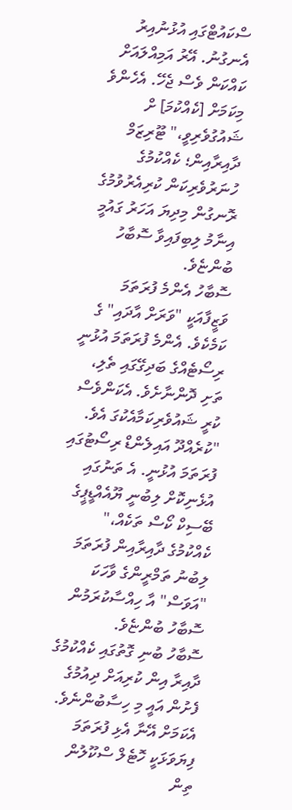ސްކައުޓްގައި އުޅުނުއިރު އެނގުނު. އޭރު އަމިއްލައަށް ކައްކަން ވެސް ޖެހޭ. އެހެންވެ މިކަމަށް [ކެއްކުމަ] ށް ޝައުގުވެރިވީ،" ޓޫރިޒަމް ދާއިރާއިން؛ ކެއްކުމުގެ ހުނަރުވެރިކަން ކުރިއެރުވުމުގެ ރޮނގުން މިދިޔަ އަހަރު ގައުމީ އިނާމު ލިބިފައިވާ ސޮބާހު ބުންޏެވެ.
ސޮބާހު އެންމެ ފުރަތަމަ ވަޒީފާއަކީ "ވަރަށް އާދައި" ގެ ކަމެކެވެ. އެންމެ ފުރަތަމަ އުޅުނީ ރިސޯޓެއްގެ ބަދިގޭގައި ތެލި، ތަށި ދޮންނާށެވެ. އެކަންވެސް ކުރީ ޝައުވެރިކަމާއެކުގަ އެވެ.
"ކުރެއްދޫ އައިލެންޑް ރިސޯޓުގައި ފުރަތަމަ އުޅުނީ. އެ ތަނުގައި އުޅެނިކޮށް ލިބުނީ ޔޫއެއްޑީޕީގެ ބޭސިކް ކޯސް ތަކެއް،" ކެއްކުމުގެ ދާއިރާއިން ފުރަތަމަ ލިބުނު ތަމްރީންގެ ވާހަކަ "އަވަސް" އާ ހިއްސާކުރަމުން ސޮބާހު ބުންޏެވެ.
ސޮބާހު ބުނި ގޮތުގައި ކެއްކުމުގެ ދާއިރާ އިން ކުރިއަށް ދިއުމުގެ ފެށުން އައީ މި ހިސާބުންނެވެ. އެކަމަށް އޭނާ އެޅި ފުރަތަމަ ފިޔަވަޅަކީ ހޮޓެލް ސްކޫލުން ތިން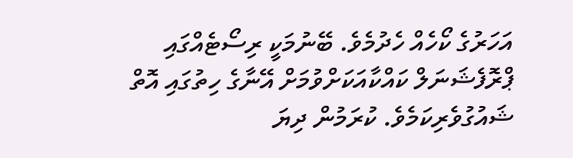އަހަރުގެ ކޯހެއް ހެދުމެވެ. ބޭނުމަކީ ރިސޯޓެއްގައި ޕްރޮފެޝަނަލް ކައްކާއަކަށްވުމަށް އޭނާގެ ހިތުގައި އޮތް ޝައުގުވެރިކަމެވެ. ކުރަމުން ދިޔަ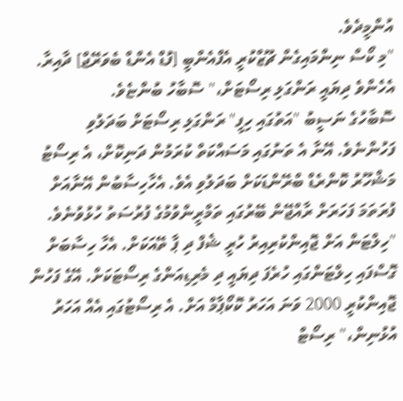އުންމީދެވެ.
"މި ކޯސް ނިންމައިގެން ޗޫޒްކުރީ އެފްއެންބީ [ފުޑް އެންޑް ބެވަރޭޖް] ދާއިރާ. އެހެންވެ ދިޔައީ ރަންގަލި ރިސޯޓަށް،" ސޮބާހު ބުންޏެވެ.
ސޮބާހުގެ ނަސީބު "އަތުގައި ހިފީ" ރަންގަލި ރިސޯޓަށް ބަދަލުވި ފަހުންނެވެ. އޭނާ އެ ތަނުގައި މަސައްކަތް ކުރަމުން ދަނިކޮށް، އެ ރިސޯޓު މަޝްހޫރު ކޮންރެޑް ބްރޭންޑަކަށް ބަދަލުވި އެވެ. އެހާހިސާބުން އޭނާއަށް ފުރަތަމަ ފަހަރަށް ރާއްޖޭން ބޭރުގައި ތަމްރީންވުމުގެ ފުރުސަތު ހުޅުވުނެވެ.
"ހިލްޓަން އަށް ޖޮއިންކުރިއިރު ހުރީ ޝެފް ދި ޕާ ތޭއަކަށް. އެހާ ހިސާބަށް ގޮސްފައި ހިލްޓަންގައި ހުރެފަ ދިޔައީ ދި މެރިޑިއަންގެ ރިސޯޓަކަށް. އޭގެ ފަހުން ޖޮއިންކުރީ 2000 ވަނަ އަހަރު ކޮކޯޕާމް އަށް. އެ ރިސޯޓުގައި އެއް އަހަރު އުޅުނިން،" ރިސޯޓް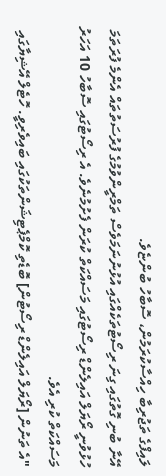ލައިފްގެ ތަޖުރިބާ ހިއްސާކުރަމުން، ސޮބާހު ބުންޏެވެ.
އޭނާ ބުނި ގޮތުގައި ގިނަ ރިސޯޓުތަކެއްގައި އުޅުނުނަމަވެސް ތަމްރީންވުމުގެ ފުރުސަތުތައް އެންމެ ފުރަތަމަ ހުޅުވުނީ ރޯޔަލް އައިލެންޑް ރިސޯޓުގައި މަސައްކަތް ކުރަން ފެށުމުނެވެ. އެ ރިސޯޓުގައި ސޮބާހު 10 އަހަރު މަސައްކަތް ކުރި އެވެ.
"އެ ތަނުން [ރޯޔަލް އައިލެންޑް ރިސޯޓުން] ބޮޑެތި ކޮމްޕެޓިޝަންތަކުގައި ބައިވެރިވީ. ހޮޓެލް އޭޝިޔާގައި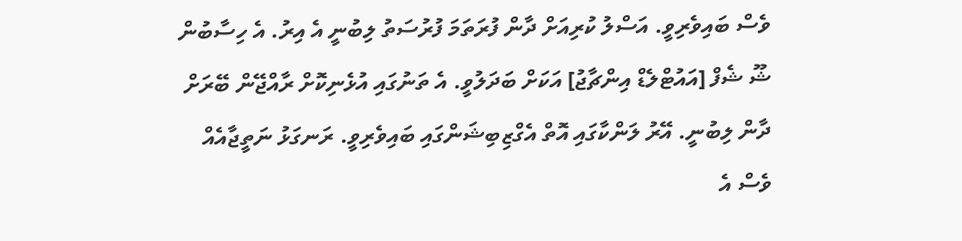ވެސް ބައިވެރިވީ. އަސްލު ކުރިއަށް ދާން ފުރަތަމަ ފުރުސަތު ލިބުނީ އެ އިރު. އެ ހިސާބުން ޝޫ ޝެފް [އައުޓްލެޑް އިންޗާޖު] އަކަށް ބަދަލުވީ. އެ ތަނުގައި އުޅެނިކޮށް ރާއްޖޭން ބޭރަށް ދާން ލިބުނީ. އޭރު ލަންކާގައި އޮތް އެގްޒިބިޝަންގައި ބައިވެރިވީ. ރަނގަޅު ނަތީޖާއެއް ވެސް އެ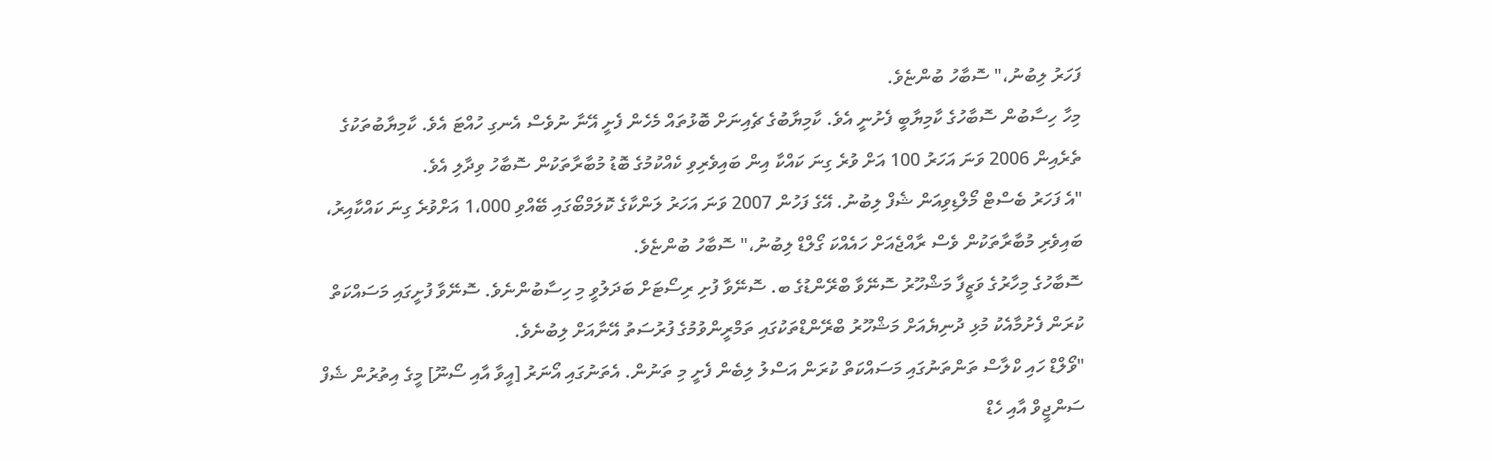ފަހަރު ލިބުނު،" ސޮބާހު ބުންޏެވެ.
މިހާ ހިސާބުން ސޮބާހުގެ ކާމިޔާބީ ފެށުނީ އެވެ. ކާމިޔާބުގެ ޗެއިނަށް ބޮޅުތައް މެހެން ފެށީ އޭނާ ނުވެސް އެނގި ހުއްޓަ އެވެ. ކާމިޔާބުތަކުގެ ތެރެއިން 2006 ވަނަ އަހަރު 100 އަށް ވުރެ ގިނަ ކައްކާ އިން ބައިވެރިވި ކެއްކުމުގެ ބޮޑު މުބާރާތަކުން ސޮބާހު ވިދާލި އެވެ.
"އެ ފަހަރު ބެސްޓް މޯލްޑިވިއަން ޝެފް ލިބުނު. އޭގެ ފަހުން 2007 ވަނަ އަހަރު ލަންކާގެ ކޮލަމްބޯގައި ބޭއްވި 1،000 އަށްވުރެ ގިނަ ކައްކާއިރު، ބައިވެރި މުބާރާތަކުން ވެސް ރާއްޖެއަށް ހައެއްކަ ގޯލްޑް ލިބުނު،" ސޮބާހު ބުންޏެވެ.
ސޮބާހުގެ މިހާރުގެ ވަޒީފާ މަޝްހޫރު ސޮނޭވާ ބްރޭންޑުގެ ބ. ސޮނޭވާ ފުށި ރިސޯޓަށް ބަދަލުވީ މި ހިސާބުންނެވެ. ސޮނޭވާ ފުށީގައި މަސައްކަތް ކުރަން ފެށުމާއެކު މުޅި ދުނިޔެއަށް މަޝްހޫރު ބްރޭންޑްތަކުގައި ތަމްރީންވުމުގެ ފުރުސަތު އޭނާއަށް ލިބުނެވެ.
"ވޯލްޑް ހައި ކްލާސް ތަންތަނުގައި މަސައްކަތް ކުރަން އަސްލު ލިބެން ފެށީ މި ތަނުން. އެތަނުގައި އޯނަރު [އީވާ އާއި ސޯނޫ] މީގެ އިތުރުން ޝެފް ސަންޖީވް އާއި ހެޑް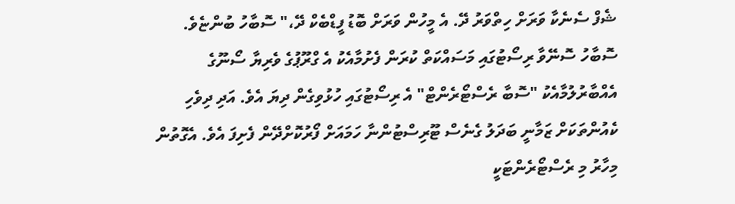ޝެފް ސެނެކާ ވަރަށް ހިތްވަރު ދޭ. އެ މީހުން ވަރަށް ބޮޑު ފީޑްބެކް ދޭ،" ސޮބާހު ބުންޏެވެ.
ސޮބާހު ސޮނޭވާ ރިސޯޓުގައި މަސައްކަތް ކުރަން ފެށުމާއެކު އެ ގްރޫޕުގެ ވެރިޔާ ސޯނޫގެ އެއްބާރުލުމާއެކު "ސޮބާ ރެސްޓޯރެންޓް" އެ ރިސޯޓުގައި ހުޅުވިގެން ދިޔަ އެވެ. އަދި ދިވެހި ކެއުންތަކަށް ޒަމާނީ ބަދަލު ގެނެސް ޓޫރިސްޓުންނާ ހަމައަށް ފޯރުކޮށްދޭން ފެށިފަ އެވެ. އެގޮތުން މިހާރު މި ރެސްޓޯރެންޓަކީ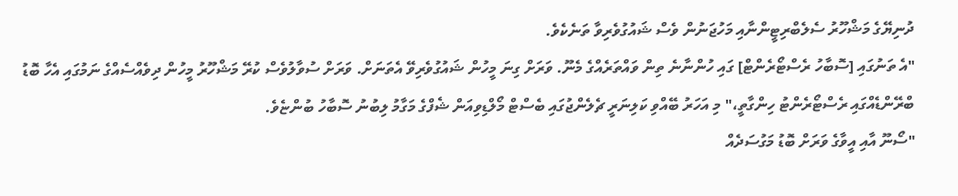ދުނިޔޭގެ މަޝްހޫރު ސެލެބްރިޓީންނާއި މަހުޖަނުން ވެސް ޝައުގުވެރިވާ ތަނެކެވެ.
"އެ ތަނުގައި [ސޮބާހު ރެސްޓޯރެންޓް] ގައި ހުންނާނެ ތިން ވައްތަރެއްގެ މެނޫ. ވަރަށް ގިނަ މީހުން ޝައުގުވެރިވޭ އެތަނަށް. ވަރަށް ސުވާލުވެސް ކުރޭ މަޝްހޫރު މީހުން ދިވެއްސެއްގެ ނަމުގައި އެހާ ބޮޑު ބްރޭންޑެއްގައި ރެސްޓޯރެންޓު ހިންގާތީ،" މި އަހަރު ބޭއްވި ކަލިނަރީ ޗެލެންޖުގައި ބެސްޓް މޯލްޑިވިއަން ޝެފްގެ މަގާމު ލިބުނު ސޮބާހު ބުންޏެވެ.
"ސޯނޫ އާއި އީވާގެ ވަރަށް ބޮޑު މަގުސަދެއް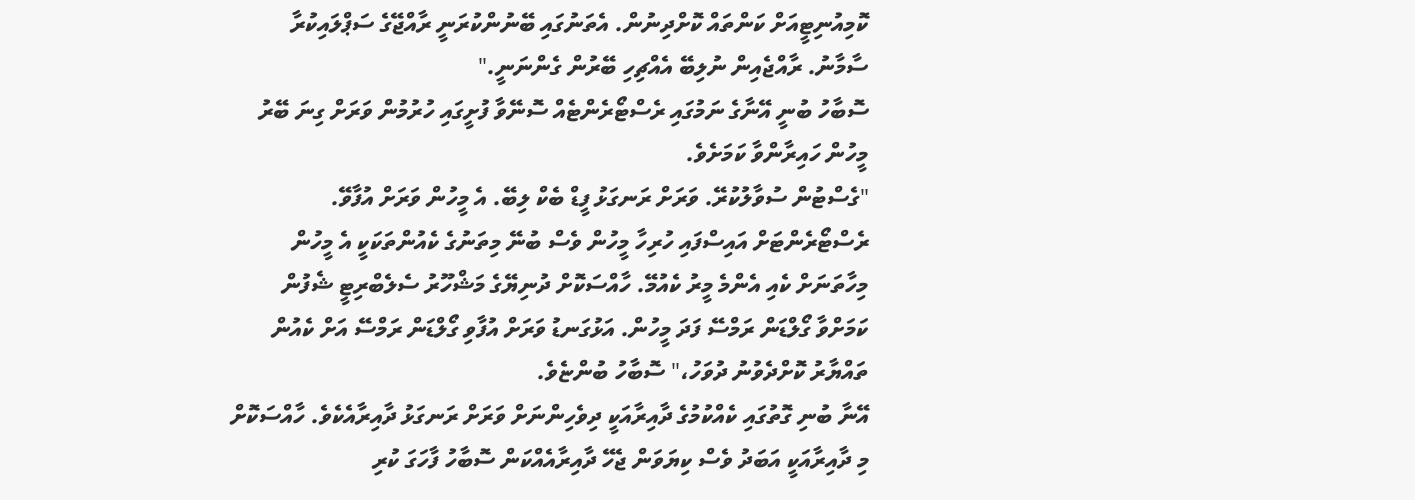ކޮމިއުނިޓީއަށް ކަންތައް ކޮށްދިނުން. އެތަނުގައި ބޭނުންކުރަނީ ރާއްޖޭގެ ސަޕްލައިކުރާ ސާމާނު. ރާއްޖެއިން ނުލިބޭ އެއްޗިހި ބޭރުން ގެންނަނީ."
ސޮބާހު ބުނީ އޭނާގެ ނަމުގައި ރެސްޓޯރެންޓެއް ސޮނޭވާ ފުށީގައި ހުރުމުން ވަރަށް ގިނަ ބޭރު މީހުން ހައިރާންވާ ކަމަށެވެ.
"ގެސްޓުން ސުވާލުކުރޭ. ވަރަށް ރަނގަޅު ފީޑް ބެކް ލިބޭ. އެ މީހުން ވަރަށް އުފާވޭ. ރެސްޓޯރެންޓަށް އައިސްފައި ހުރިހާ މީހުން ވެސް ބުނޭ މިތަނުގެ ކެއުންތަކަކީ އެ މީހުން މިހާތަނަށް ކެއި އެންމެ މީރު ކެއުމޭ. ހާއްސަކޮށް ދުނިޔޭގެ މަޝްހޫރު ސެލެބްރިޓީ ޝެފުން ކަމަށްވާ ގޯލްޑަން ރަމްސޭ ފަދަ މީހުން. އަޅުގަނޑު ވަރަށް އުފާވި ގޯލްޑަން ރަމްސޭ އަށް ކެއުން ތައްޔާރު ކޮށްދެވުނު ދުވަހު،" ސޮބާހު ބުންޏެވެ.
އޭނާ ބުނި ގޮތުގައި ކެއްކުމުގެ ދާއިރާއަކީ ދިވެހިންނަށް ވަރަށް ރަނގަޅު ދާއިރާއެކެވެ. ހާއްސަކޮށް މި ދާއިރާއަކީ އަބަދު ވެސް ކިޔަވަން ޖެހޭ ދާއިރާއެއްކަން ސޮބާހު ފާހަގަ ކުރި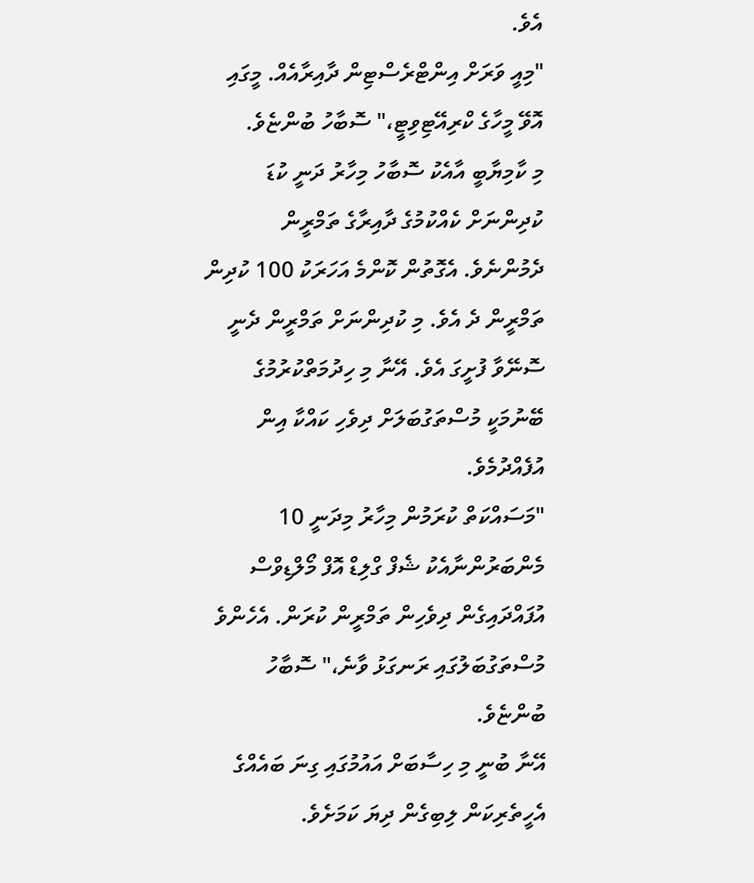އެވެ.
"މިއީ ވަރަށް އިންޓްރެސްޓިން ދާއިރާއެއް. މީގައި އޮވޭ މީހާގެ ކްރިއޭޓިވިޓީ،" ސޮބާހު ބުންޏެވެ.
މި ކާމިޔާބީ އާއެކު ސޮބާހު މިހާރު ދަނީ ކުޑަ ކުދިންނަށް ކެއްކުމުގެ ދާއިރާގެ ތަމްރީން ދެމުންނެވެ. އެގޮތުން ކޮންމެ އަހަރަކު 100 ކުދިން ތަމްރީން ދެ އެވެ. މި ކުދިންނަށް ތަމްރީން ދެނީ ސޮނޭވާ ފުށީގަ އެވެ. އޭނާ މި ހިދުމަތްކުރުމުގެ ބޭނުމަކީ މުސްތަގުބަލަށް ދިވެހި ކައްކާ އިން އުފެއްދުމެވެ.
"މަސައްކަތް ކުރަމުން މިހާރު މިދަނީ 10 މެންބަރުންނާއެކު ޝެފް ގްލިޑް އޮފް މޯލްޑިވްސް އުފައްދައިގެން ދިވެހިން ތަމްރީން ކުރަން. އެހެންވެ މުސްތަގުބަލުގައި ރަނގަޅު ވާނެ،" ސޮބާހު ބުންޏެވެ.
އޭނާ ބުނީ މި ހިސާބަށް އައުމުގައި ގިނަ ބައެއްގެ އެހީތެރިކަން ލިބިގެން ދިޔަ ކަމަށެވެ.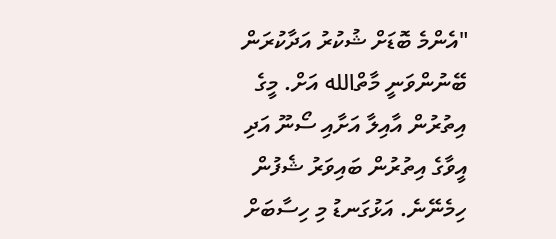"އެންމެ ބޮޑަށް ޝުކުރު އަދާކުރަން ބޭނުންވަނީ މާތްالله އަށް. މީގެ އިތުރުން އާއިލާ އަށާއި ސޯނޫ އަދި އީވާގެ އިތުރުން ބައިވަރު ޝެފުން ހިމެނޭނެ. އަޅުގަނޑު މި ހިސާބަށް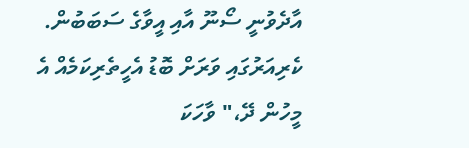އާދެވުނީ ސޯނޫ އާއި އީވާގެ ސަބަބުން. ކެރިއަރުގައި ވަރަށް ބޮޑު އެހީތެރިކަމެއް އެ މީހުން ދޭ،" ވާހަކަ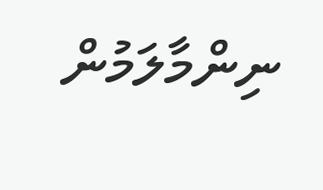ނިންމާލަމުން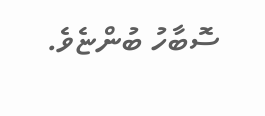ސޮބާހު ބުންޏެވެ.